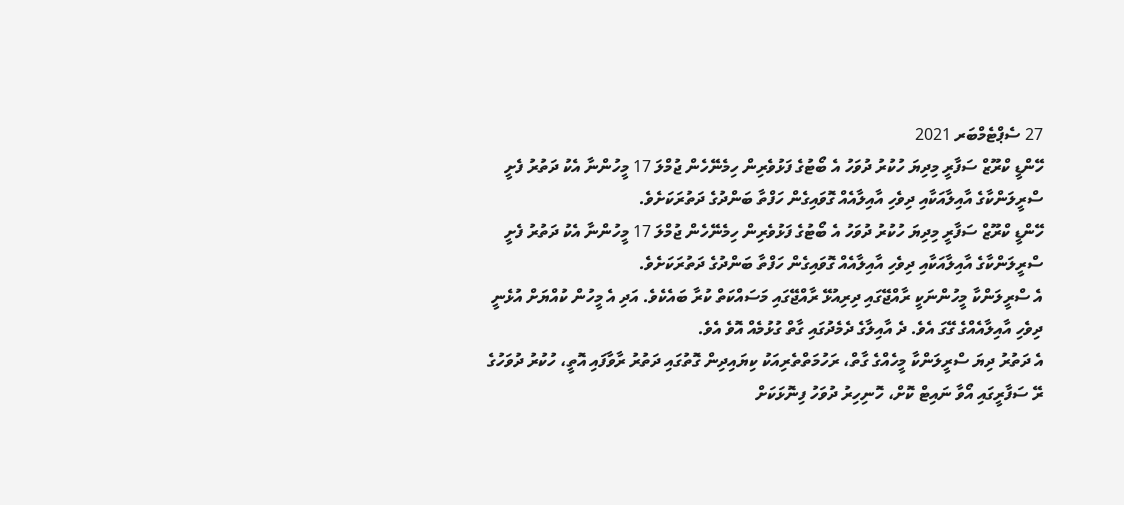27 ސެޕްޓެމްބަރ 2021
ހޭންޑީ ކްރޫޒް ސަފާރީ މިދިޔަ ހުކުރު ދުވަހު އެ ބޯޓުގެ ފަޅުވެރިން ހިމެނޭހެން ޖުމްލަ 17 މީހުންނާ އެކު ދަތުރު ފެށީ ސްރީލަންކާގެ އާއިލާއަކާއި ދިވެހި އާއިލާއެއް ގޮވައިގެން ހަފްތާ ބަންދުގެ ދަތުރަކަށެވެ.
ހޭންޑީ ކްރޫޒް ސަފާރީ މިދިޔަ ހުކުރު ދުވަހު އެ ބޯޓުގެ ފަޅުވެރިން ހިމެނޭހެން ޖުމްލަ 17 މީހުންނާ އެކު ދަތުރު ފެށީ ސްރީލަންކާގެ އާއިލާއަކާއި ދިވެހި އާއިލާއެއް ގޮވައިގެން ހަފްތާ ބަންދުގެ ދަތުރަކަށެވެ.
އެ ސްރީލަންކާ މީހުންނަކީ ރާއްޖޭގައި ދިރިއުޅޭ ރާއްޖޭގައި މަސައްކަތް ކުރާ ބައެކެވެ. އަދި އެ މީހުން ކުއްޔަށް އުޅެނީ ދިވެހި އާއިލާއެއްގެ ގޭގަ އެވެ. ދެ އާއިލާގެ ދެމެދުގައި ގާތް ގުޅުމެއް އޮވެ އެވެ.
އެ ދަތުރު ދިޔަ ސްރީލަންކާ މީހެއްގެ ގާތް، ރަހުމަތްތެރިއަކު ކިޔައިދިން ގޮތުގައި ދަތުރު ރާވާފައި އޮތީ، ހުކުރު ދުވަހުގެ ރޭ ސަފާރީގައި އޯވާ ނައިޓް ކޮށް، ހޮނިހިރު ދުވަހު ފިނޮޅަކަށް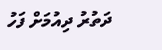ދަތުރު ދިއުމަށް ފަހު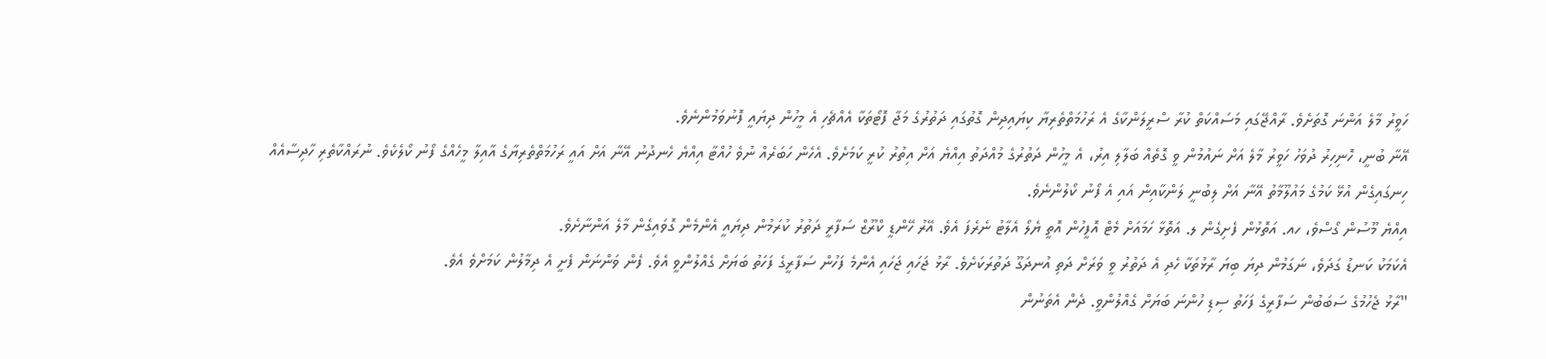ހަވީރު މާލެ އަންނަ ގޮތަށެވެ. ރާއްޖޭގައި މަސައްކަތް ކުރާ ސްރީލަންކާގެ އެ ރަހުމަތްތެރިޔާ ކިޔައިދިން ގޮތުގައި ދަތުރުގެ މަޖާ ފޮޓޯތަކާ އެއްޗެހި އެ މީހުން ދިޔައީ ފޮނުވަމުންނެވެ.
އޭނާ ބުނީ، ހޮނިހިރު ދުވަހު ހަވީރު މާލެ އަށް ނައުމުން ވީ ގޮތެއް ބަލާލި އިރު، އެ މީހުން ދަތުރުގެ މުއްދަތު އިއްޔެ އަށް އިތުރު ކުރީ ކަމަށެވެ. އެހެން ހަބަރެއް ނުވެ ހުއްޓާ އިއްޔެ ހެނދުނު އޭނާ އަށް އައީ ރަހުމަތްތެރިޔާގެ އާއިލާ މީހެއްގެ ފޯނު ކޯލެކެވެ. ނުރައްކާތެރި ހާދިސާއެއް ހިނގައިގެން އުޅޭ ކަމުގެ މައުލޫމާތު އޭނާ އަށް ލިބުނީ ލަންކާއިން އައި އެ ފޯނު ކޯލުންނެވެ.
އިއްޔެ މޫސުން ގޯސްވެ، ހއ. އަތޮޅުން ފެށިގެން ލ. އަތޮޅާ ހަމައަށް މެޓް އޮފީހުން އޮތީ ޔެލޯ އެލާޓު ނެރެފަ އެވެ. އޭރު ހޭންޑީ ކްރޫޒް ސަފާރީ ދަތުރު ކުރަމުން ދިޔައީ އެންމެން ގޮވައިގެން މާލެ އަންނާށެވެ.
އެކަމަކު ކަނޑު ގަދަވެ، ނަގަމުން ދިޔަ ބިޔަ ރާޅުތަކާ ހެދި އެ ދަތުރު ވީ ވަރަށް ދަތި އުނދަގޫ ދަތުރަކަށެވެ. ރާޅު ޖަހައި ޖަހައި އެންމެ ފަހުން ސަފާރީގެ ފަހަތު ބަޔަށް ގެއްލުންވީ އެވެ. ފެން ވަންނަން ފެށީ އެ ދިމާލުން ކަމަށްވެ އެވެ.
"ރާޅު ޖެހުމުގެ ސަބަބުން ސަފާރީގެ ފަހަތު ސިޑި ހުންނަ ބަޔަށް ގެއްލުންވީ. ދެން އެތަނުން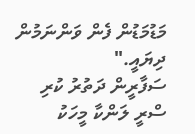މަޑުމަޑުން ފެން ވަންނަމުން ދިޔައީ."
ސަފާރީން ދަތުރު ކުރި ސްރީ ލަންކާ މީހަކު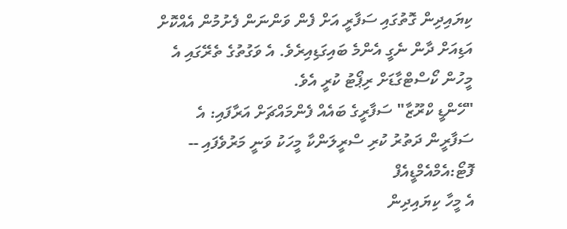ކިޔައިދިން ގޮތުގައި ސަފާރީ އަށް ފެން ވަންނަން ފެށުމުން އެއްކޮށް އަޑިއަށް ދާން ނެގީ އެންމެ ބައިގަޑިއިރެވެ. އެ ވަގުތުގެ ތެރޭގައި އެ މީހުން ކޯސްޓްގާޑަށް ރިޕޯޓު ކުރީ އެވެ.
"ހޭންޑީ ކްރޫޒާ" ސަފާރީގެ ބައެއް ފެންމައްޗަށް އަރާފައި: އެ ސަފާރީން ދަތުރު ކުރި ސްރީލަންކާ މީހަކު ވަނީ މަރުވެފައި -- ފޮޓޯ:އެމްއެމްޑީއެފް
އެ މީހާ ކިޔައިދިން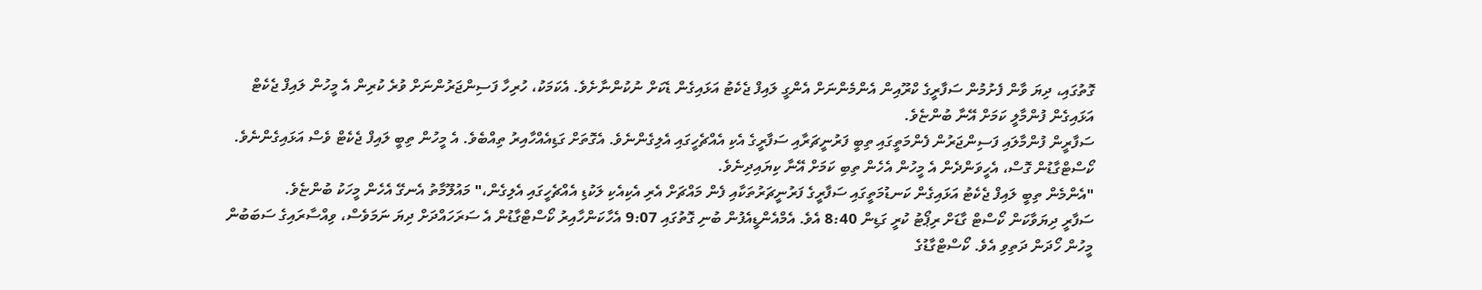ގޮތުގައި، ދިޔަ ވާން ފެށުމުން ސަފާރީގެ ކްރޫއިން އެންމެންނަށް އެންގީ ލައިފް ޖެކެޓު އަޅައިގެން ޑެކަށް ނުކުންނާށެވެ. އެކަމަކު، ހުރިހާ ފަސިންޖަރުންނަށް ވުރެ ކުރިން އެ މީހުން ލައިފް ޖެކެޓް އަޅައިގެން ފުންމާލީ ކަމަށް އޭނާ ބުންޏެވެ.
ސަފާރީން ފުންމާލައި ފަސިންޖަރުން ފެންމަތީގައި ތިބީ ފަރުނީޗަރާއި ސަފާރީގެ އެކި އެއްޗެހީގައި އެލިގެންނެވެ. އެގޮތަށް ގަޑިއެއްހާއިރު ތިއްބެވެ. އެ މީހުން ތިބީ ލައިފް ޖެކެޓް ވެސް އަޅައިގެންނެވެ. ކޯސްޓްގާޑުން ގޮސް، އެހީވަންދެން އެ މީހުން އެހެން ތިބި ކަމަށް އޭނާ ކިޔައިދިނެވެ.
"އެންމެން ތިބީ ލައިފް ޖެކެޓު އަޅައިގެން ކަނޑުމަތީގައި ސަފާރީގެ ފަރުނީޗަރުތަކާއި ފެން މައްޗަށް އެރި އެކިއެކި ލަކުޑި އެއްޗެހީގައި އެލިގެން،" މައުލޫމާތު އެނގޭ އެހެން މީހަކު ބުންޏެވެ.
ސަފާރީ ދިޔަވާކަން ކޯސްޓް ގާޑަށް ރިޕޯޓު ކުރީ ގަޑިން 8:40 އެވެ. އެމްއެންޑީއެފުން ބުނި ގޮތުގައި 9:07 އެހާކަންހާއިރު ކޯސްޓްގާޑުން އެ ސަރަހައްދަށް ދިޔަ ނަމަވެސް، ވިއްސާރައިގެ ސަބަބުން މީހުން ހޯދަން ދަތިވި އެވެ. ކޯސްޓްގާޑުގެ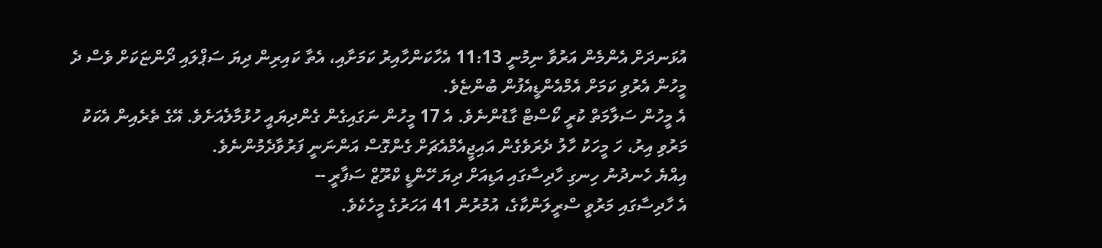އުޅަނދަށް އެންމެން އަރުވާ ނިމުނީ 11:13 އެހާކަންހާއިރު ކަމަށާއި، އެތާ ކައިރިން ދިޔަ ސަޕްލައި ދޯންޏަކަށް ވެސް ދެ މީހުން އެރުވި ކަމަށް އެމްއެންޑީއެފުން ބުންޏެވެ.
އެ މީހުން ސަލާމަތް ކުރީ ކޯސްޓް ގާޑުންނެވެ. އެ 17 މީހުން ނަގައިގެން ގެންދިޔައީ ހުޅުމާލެއަށެވެ. އޭގެ ތެރެއިން އެކަކު މަރުވި އިރު، ހަ މީހަކު ހާލު ދެރަވެގެން އައިޖީއެމްއެޗަށް ގެންގޮސް އަންނަނީ ފަރުވާދެމުންނެވެ.
އިއްޔެ ހެނދުނު ހިނގި ހާދިސާގައި އަޑިއަށް ދިޔަ ހޭންޑީ ކްރޫޒް ސަފާރީ --
އެ ހާދިސާގައި މަރުވީ ސްރީލަންކާގެ، އުމުރުން 41 އަހަރުގެ މީހެކެވެ.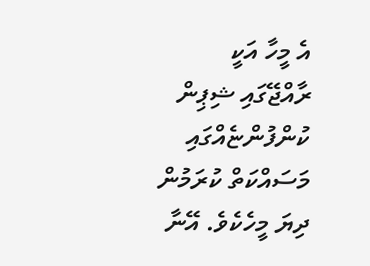އެ މީހާ އަކީ ރާއްޖޭގައި ޝިޕިން ކުންފުންޏެއްގައި މަސައްކަތް ކުރަމުން ދިޔަ މީހެކެވެ. އޭނާ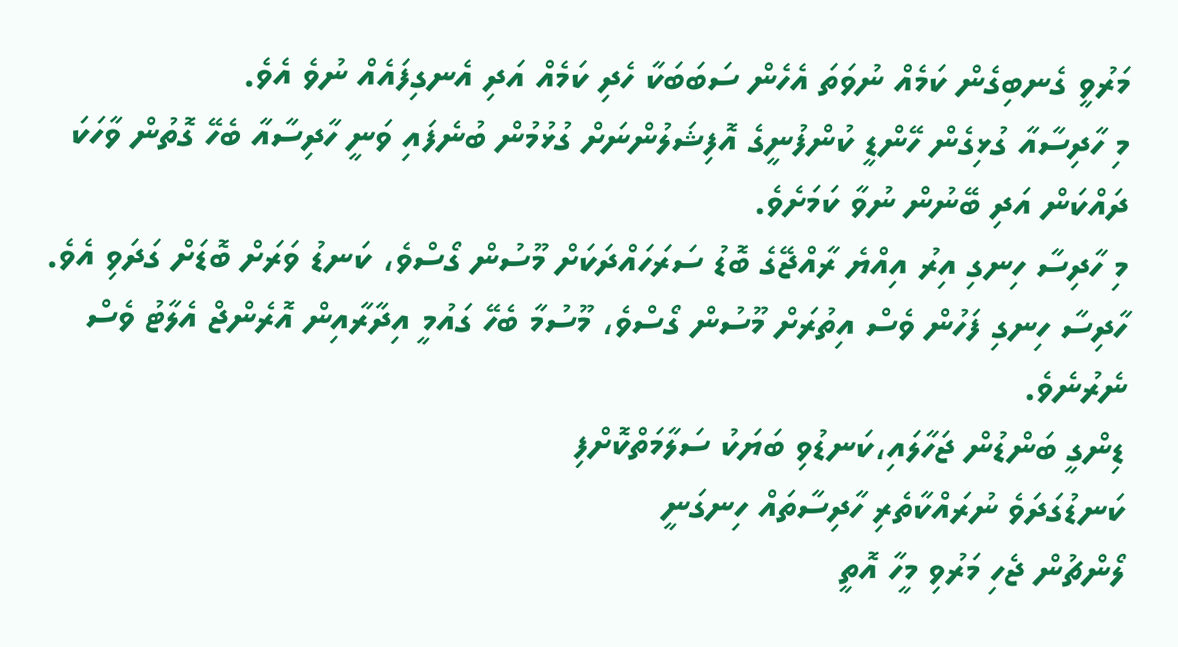މަރުވީ ގެނބިގެން ކަމެއް ނުވަތަ އެހެން ސަބަބަކާ ހެދި ކަމެއް އަދި އެނގިފައެއް ނުވެ އެވެ.
މި ހާދިސާއާ ގުޅިގެން ހޭންޑީ ކުންފުނީގެ އޮފިޝަލުންނަށް ގުޅުމުން ބުނެފައި ވަނީ ހާދިސާއާ ބެހޭ ގޮތުން ވާހަކަ ދައްކަން އަދި ބޭނުން ނުވާ ކަމަށެވެ.
މި ހާދިސާ ހިނގި އިރު އިއްޔެ ރާއްޖޭގެ ބޮޑު ސަރަހައްދަކަށް މޫސުން ގޯސްވެ، ކަނޑު ވަރަށް ބޮޑަށް ގަދަވި އެވެ. ހާދިސާ ހިނގި ފަހުން ވެސް އިތުރަށް މޫސުން ގޯސްވެ، މޫސުމާ ބެހޭ ގައުމީ އިދާރާއިން އޮރެންޖް އެލާޓު ވެސް ނެރުނެވެ.
ޑިންގީ ބަންޑުން ޖަހާލައި،ކަނޑުވި ބަޔަކު ސަލާމަތްކޮށްފި
ކަނޑުގަދަވެ ނުރައްކާތެރި ހާދިސާތައް ހިނގަނީ
ލޯންޗުން ޖެހި މަރުވި މީހާ އޮތީ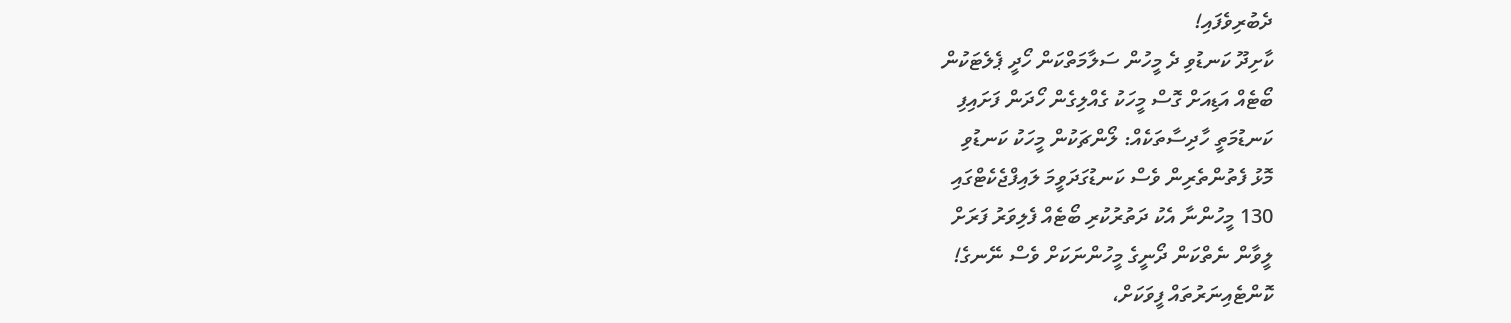ދެބުރިވެފައި!
ކާށިދޫ ކަނޑުވި ދެ މީހުން ސަލާމަތްކަން ހޯދީ ޕެލެޓަކުން
ބޯޓެއް އަޑިއަށް ގޮސް މީހަކު ގެއްލިގެން ހޯދަން ފަށައިފި
ކަނޑުމަތީ ހާދިސާތަކެއް: ލޯންޗަކުން މީހަކު ކަނޑުވި
މޮޅު ފެތުންތެރިން ވެސް ކަނޑުގަދަވީމަ ލައިފްޖެކެޓްގައި
130 މީހުންނާ އެކު ދަތުރުކުރި ބޯޓެއް ފެލިވަރު ފަރަށް
ލީވާން ނެތްކަން ދޯނީގެ މީހުންނަކަށް ވެސް ނޭނގެ!
ކޮންޓެއިނަރުތައް ފީވަކަށް،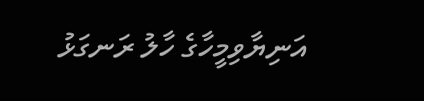އަނިޔާވިމީހާގެ ހާލު ރަނގަޅު